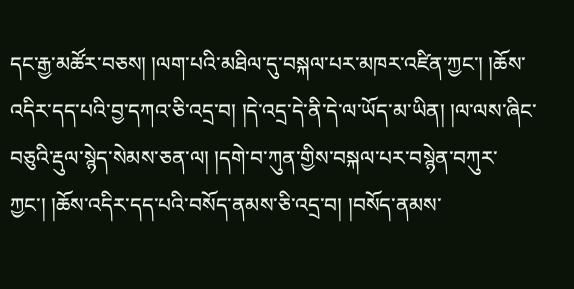དང་རྒྱ་མཚོར་བཅས། །ལག་པའི་མཐིལ་དུ་བསྐལ་པར་མཁར་འཛིན་ཀྱང་། །ཆོས་འདིར་དད་པའི་བྱ་དཀའ་ཅི་འདྲ་བ། །དེ་འདྲ་དེ་ནི་དེ་ལ་ཡོད་མ་ཡིན། །ལ་ལས་ཞིང་བཅུའི་རྡུལ་སྙེད་སེམས་ཅན་ལ། །དགེ་བ་ཀུན་གྱིས་བསྐལ་པར་བསྙེན་བཀུར་ཀྱང་། །ཆོས་འདིར་དད་པའི་བསོད་ནམས་ཅི་འདྲ་བ། །བསོད་ནམས་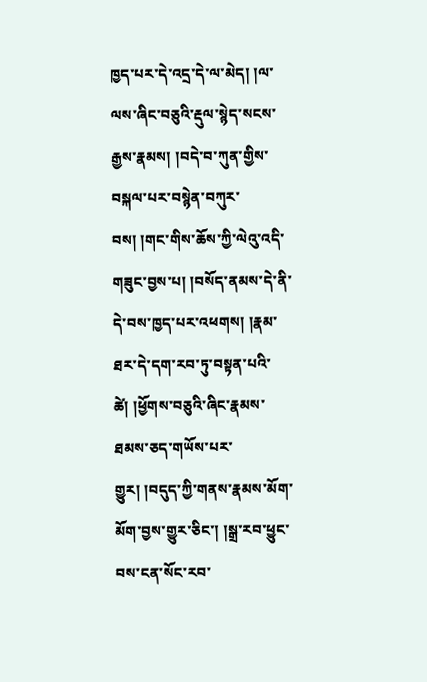ཁྱད་པར་དེ་འདྲ་དེ་ལ་མེད། །ལ་ལས་ཞིང་བཅུའི་རྡུལ་སྙེད་སངས་རྒྱས་རྣམས། །བདེ་བ་ཀུན་གྱིས་བསྐལ་པར་བསྙེན་བཀུར་བས། །གང་གིས་ཆོས་ཀྱི་ལེའུ་འདི་གཟུང་བྱས་པ། །བསོད་ནམས་དེ་ནི་དེ་བས་ཁྱད་པར་འཕགས། །རྣམ་ཐར་དེ་དག་རབ་ཏུ་བསྟན་པའི་ཚེ། །ཕྱོགས་བཅུའི་ཞིང་རྣམས་ཐམས་ཅད་གཡོས་པར་གྱུར། །བདུད་ཀྱི་གནས་རྣམས་མོག་མོག་བྱས་གྱུར་ཅིང་། །སྒྲ་རབ་ཕྱུང་བས་ངན་སོང་རབ་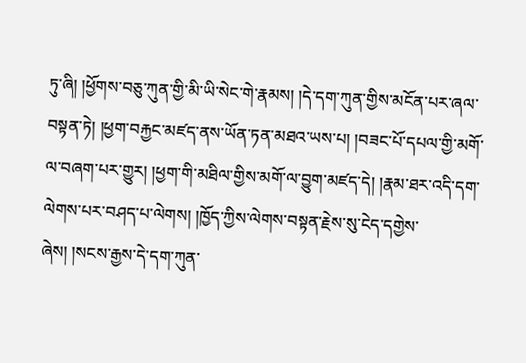ཏུ་ཞི། །ཕྱོགས་བཅུ་ཀུན་གྱི་མི་ཡི་སེང་གེ་རྣམས། །དེ་དག་ཀུན་གྱིས་མངོན་པར་ཞལ་བསྟན་ཏེ། །ཕྱག་བརྐྱང་མཛད་ནས་ཡོན་ཏན་མཐའ་ཡས་པ། །བཟང་པོ་དཔལ་གྱི་མགོ་ལ་བཞག་པར་གྱུར། །ཕྱག་གི་མཐིལ་གྱིས་མགོ་ལ་བྱུག་མཛད་དེ། །རྣམ་ཐར་འདི་དག་ལེགས་པར་བཤད་པ་ལེགས། །ཁྱོད་ཀྱིས་ལེགས་བསྟན་རྗེས་སུ་ངེད་དགྱེས་ཞེས། །སངས་རྒྱས་དེ་དག་ཀུན་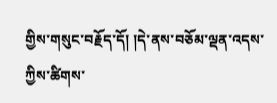གྱིས་གསུང་བརྗོད་དོ། །དེ་ནས་བཅོམ་ལྡན་འདས་ཀྱིས་ཚིགས་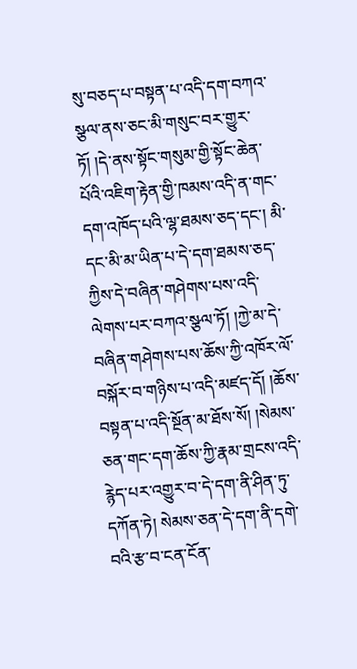སུ་བཅད་པ་བསྟན་པ་འདི་དག་བཀའ་སྩལ་ནས་ཅང་མི་གསུང་བར་གྱུར་ཏོ། །དེ་ནས་སྟོང་གསུམ་གྱི་སྟོང་ཆེན་པོའི་འཇིག་རྟེན་གྱི་ཁམས་འདི་ན་གང་དག་འཁོད་པའི་ལྷ་ཐམས་ཅད་དང་། མི་དང་མི་མ་ཡིན་པ་དེ་དག་ཐམས་ཅད་ཀྱིས་དེ་བཞིན་གཤེགས་པས་འདི་ལེགས་པར་བཀའ་སྩལ་ཏོ། །ཀྱེ་མ་དེ་བཞིན་གཤེགས་པས་ཆོས་ཀྱི་འཁོར་ལོ་བསྐོར་བ་གཉིས་པ་འདི་མཛད་དོ། །ཆོས་བསྟན་པ་འདི་སྔོན་མ་ཐོས་སོ། །སེམས་ཅན་གང་དག་ཆོས་ཀྱི་རྣམ་གྲངས་འདི་རྙེད་པར་འགྱུར་བ་དེ་དག་ནི་ཤིན་ཏུ་དཀོན་ཏེ། སེམས་ཅན་དེ་དག་ནི་དགེ་བའི་རྩ་བ་ངན་ངོན་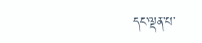དང་ལྡན་པ་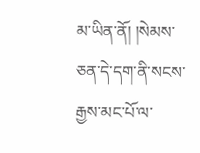མ་ཡིན་ནོ། །སེམས་ཅན་དེ་དག་ནི་སངས་རྒྱས་མང་པོ་ལ་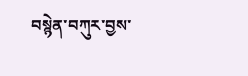བསྙེན་བཀུར་བྱས་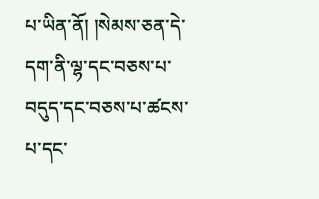པ་ཡིན་ནོ། །སེམས་ཅན་དེ་དག་ནི་ལྷ་དང་བཅས་པ་བདུད་དང་བཅས་པ་ཚངས་པ་དང་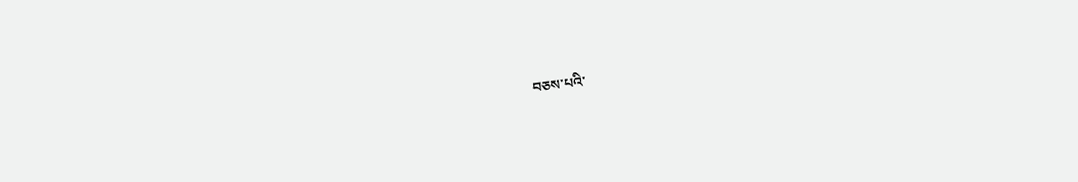བཅས་པའི་